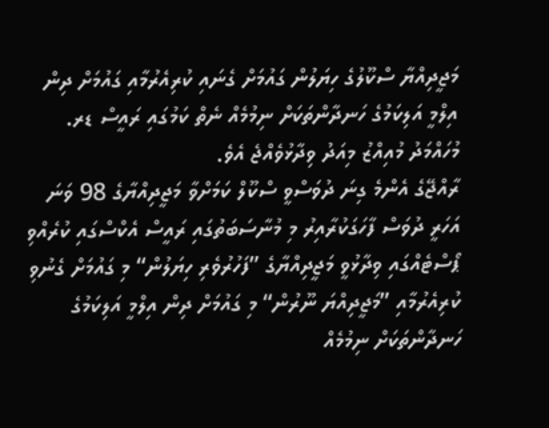މަޖީދިއްޔާ ސްކޫލުގެ ހިޔަލުން ގައުމަށް ގެނައި ކުރިއެރުމާއި ގައުމަށް ދިން އިލްމީ އަލިކަމުގެ ހަނދާންތަކަށް ނިމުމެއް ނެތް ކަމުގައި ރައީސް ޑރ. މުހައްމަދު މުއިއްޒު މިއަދު ވިދާޅުވެއްޖެ އެވެ.
ރާއްޖޭގެ އެންމެ ގިނަ ދުވަސްވީ ސްކޫލް ކަމަށްވާ މަޖީދިއްޔާގެ 98 ވަނަ އަހަރީ ދުވަސް ފާހަގަކުރާއިރު މި މުނާސަބަތުގައި ރައީސް އެކްސްގައި ކުރެއްވި ޕޯސްޓެއްގައި ވިދާޅުވީ މަޖީދިއްޔާގެ ”ފަހުރުވެރި ހިޔަލުން“ މި ގައުމަށް ގެނުވި ކުރިއެރުމާއި ”މަޖީދިއްޔަ ނޫރުން“ މި ގައުމަށް ދިން އިލްމީ އަލިކަމުގެ ހަނދާންތަކަށް ނިމުމެއް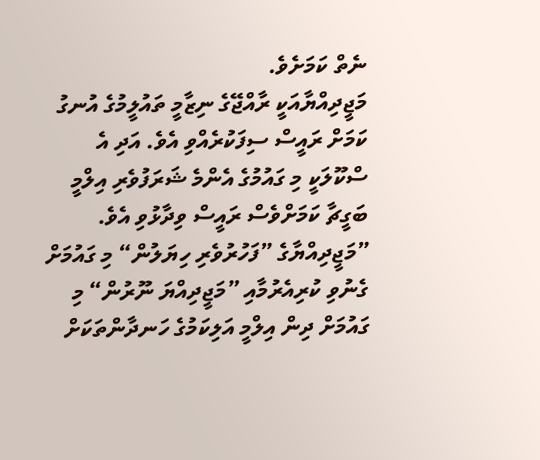ނެތް ކަމަށެވެ.
މަޖީދިއްޔާއަކީ ރާއްޖޭގެ ނިޒާމީ ތައުލީމުގެ އުނގު ކަމަށް ރައީސް ސިފަކުރެއްވި އެވެ. އަދި އެ ސްކޫލަކީ މި ގައުމުގެ އެންމެ ޝަރަފުވެރި އިލްމީ ބަގީޗާ ކަމަށްވެސް ރައީސް ވިދާޅުވި އެވެ.
”މަޖީދިއްޔާގެ ”ފަހުރުވެރި ހިޔަލުން“ މި ގައުމަށް ގެނުވި ކުރިއެރުމާއި ”މަޖީދިއްޔަ ނޫރުން“ މި ގައުމަށް ދިން އިލްމީ އަލިކަމުގެ ހަނދާންތަކަށް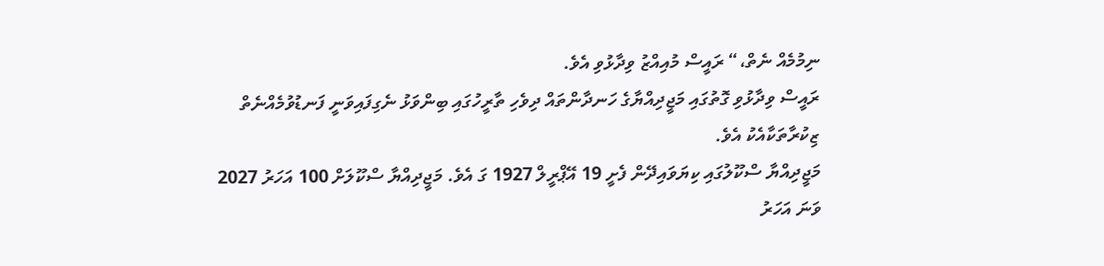ނިމުމެއް ނެތް،“ ރައީސް މުއިއްޒު ވިދާޅުވި އެވެ.
ރައީސް ވިދާޅުވި ގޮތުގައި މަޖީދިއްޔާގެ ހަނދާންތައް ދިވެހި ތާރީހުގައި ބިންވަޅު ނެގިފައިވަނީ ފަނޑުވުމެއްނެތް ޒިކުރާތަކާއެކު އެވެ.
މަޖީދިއްޔާ ސްކޫލުގައި ކިޔަވައިދޭން ފެށީ 19 އޭޕްރީލް 1927 ގަ އެވެ. މަޖީދިއްޔާ ސްކޫލަށް 100 އަހަރު 2027 ވަނަ އަހަރު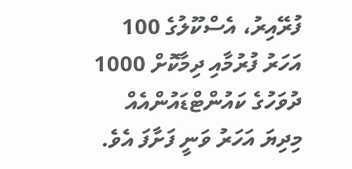ފުރޭއިރު، އެސްކޫލުގެ 100 އަހަރު ފުރުމާއި ދިމާކޮށް 1000 ދުވަހުގެ ކައުންޓްޑައުންއެއް މިދިޔަ އަހަރު ވަނީ ފަށާފަ އެވެ.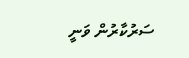ސަރުކާރުން ވަނީ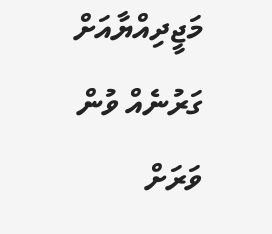މަޖީދިއްޔާއަށް ގަރުނެއް ވުން ވަރަށް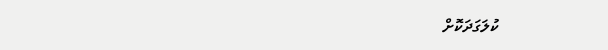ކުލަގަދަކޮށް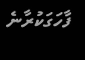ފާހަގަކުރާނެ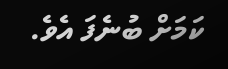ކަމަށް ބުނެފަ އެވެ.